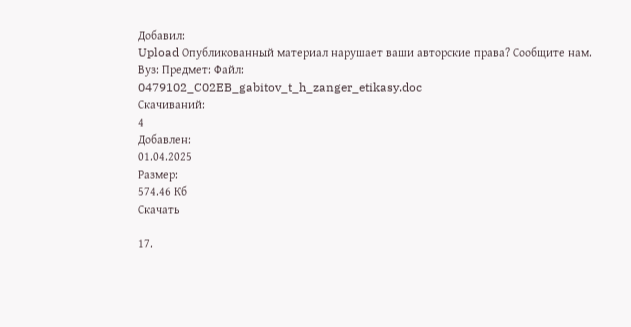Добавил:
Upload Опубликованный материал нарушает ваши авторские права? Сообщите нам.
Вуз: Предмет: Файл:
0479102_C02EB_gabitov_t_h_zanger_etikasy.doc
Скачиваний:
4
Добавлен:
01.04.2025
Размер:
574.46 Кб
Скачать

17.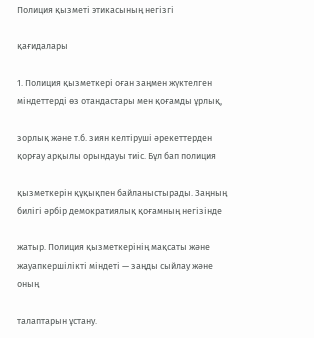Полиция қызметі этикасының негізгі

қағидалары

1. Полиция қызметкері оған заңмен жүктелген міндеттерді өз отандастары мен қоғамды ұрлық,

зорлық жəне т.б. зиян келтіруші əрекеттерден қорғау арқылы орындауы тиіс. Бұл бап полиция

қызметкерін құқықпен байланыстырады. Заңның билігі əрбір демократиялық қоғамның негізінде

жатыр. Полиция қызметкерінің мақсаты жəне жауапкершілікті міндеті — заңды сыйлау жəне оның

талаптарын ұстану.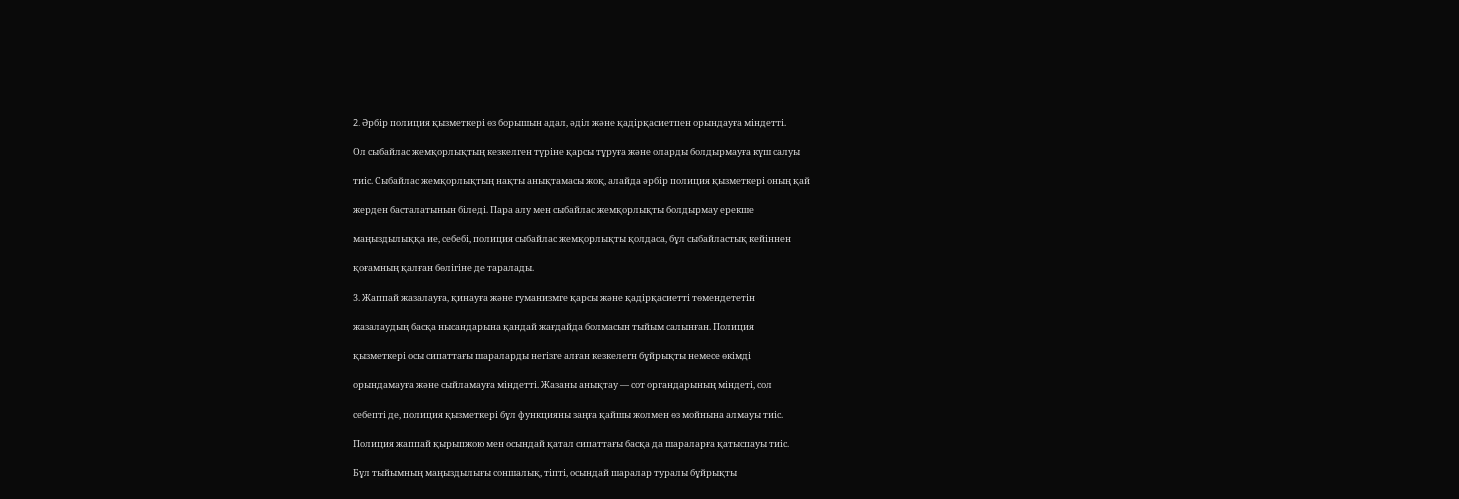2. Əрбір полиция қызметкері өз борышын адал, əділ жəне қадірқасиетпен орындауға міндетті.

Ол сыбайлас жемқорлықтың кезкелген түріне қарсы тұруға жəне оларды болдырмауға күш салуы

тиіс. Сыбайлас жемқорлықтың нақты анықтамасы жоқ, алайда əрбір полиция қызметкері оның қай

жерден басталатынын біледі. Пара алу мен сыбайлас жемқорлықты болдырмау ерекше

маңыздылыққа ие, себебі, полиция сыбайлас жемқорлықты қолдаса, бұл сыбайластық кейіннен

қоғамның қалған бөлігіне де таралады.

3. Жаппай жазалауға, қинауға жəне гуманизмге қарсы жəне қадірқасиетті төмендететін

жазалаудың басқа нысандарына қандай жағдайда болмасын тыйым салынған. Полиция

қызметкері осы сипаттағы шараларды негізге алған кезкелегн бұйрықты немесе өкімді

орындамауға жəне сыйламауға міндетті. Жазаны анықтау — сот органдарының міндеті, сол

себепті де, полиция қызметкері бұл функцияны заңға қайшы жолмен өз мойнына алмауы тиіс.

Полиция жаппай қырыпжою мен осындай қатал сипаттағы басқа да шараларға қатыспауы тиіс.

Бұл тыйымның маңыздылығы соншалық, тіпті, осындай шаралар туралы бұйрықты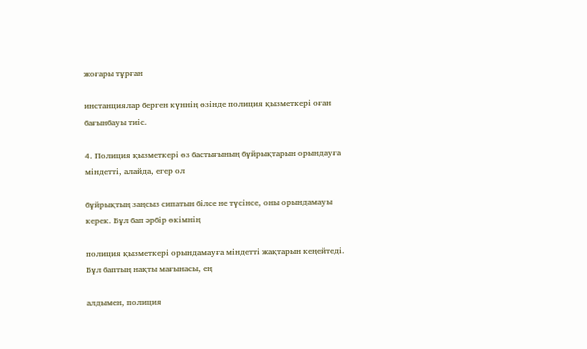жоғары тұрған

инстанциялар берген күннің өзінде полиция қызметкері оған бағынбауы тиіс.

4. Полиция қызметкері өз бастығының бұйрықтарын орындауға міндетті, алайда, егер ол

бұйрықтың заңсыз сипатын білсе не түсінсе, оны орындамауы керек. Бұл бап əрбір өкімнің

полиция қызметкері орындамауға міндетті жақтарын кеңейтеді. Бұл баптың нақты мағынасы, ең

алдымен, полиция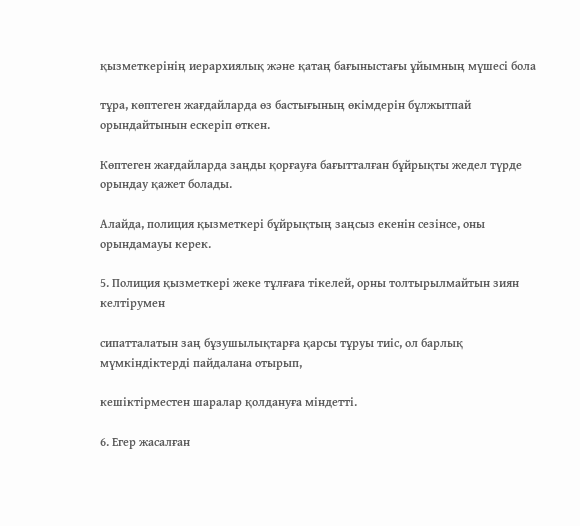қызметкерінің иерархиялық жəне қатаң бағыныстағы ұйымның мүшесі бола

тұра, көптеген жағдайларда өз бастығының өкімдерін бұлжытпай орындайтынын ескеріп өткен.

Көптеген жағдайларда заңды қорғауға бағытталған бұйрықты жедел түрде орындау қажет болады.

Алайда, полиция қызметкері бұйрықтың заңсыз екенін сезінсе, оны орындамауы керек.

5. Полиция қызметкері жеке тұлғаға тікелей, орны толтырылмайтын зиян келтірумен

сипатталатын заң бұзушылықтарға қарсы тұруы тиіс, ол барлық мүмкіндіктерді пайдалана отырып,

кешіктірместен шаралар қолдануға міндетті.

6. Егер жасалған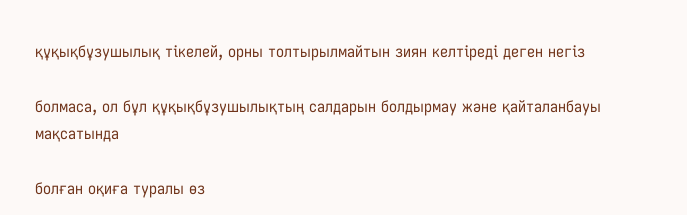құқықбұзушылық тікелей, орны толтырылмайтын зиян келтіреді деген негіз

болмаса, ол бұл құқықбұзушылықтың салдарын болдырмау жəне қайталанбауы мақсатында

болған оқиға туралы өз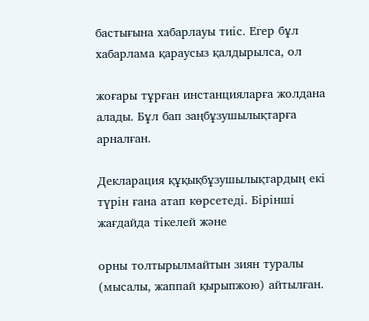бастығына хабарлауы тиіс. Егер бұл хабарлама қараусыз қалдырылса, ол

жоғары тұрған инстанцияларға жолдана алады. Бұл бап заңбұзушылықтарға арналған.

Декларация құқықбұзушылықтардың екі түрін ғана атап көрсетеді. Бірінші жағдайда тікелей жəне

орны толтырылмайтын зиян туралы (мысалы, жаппай қырыпжою) айтылған.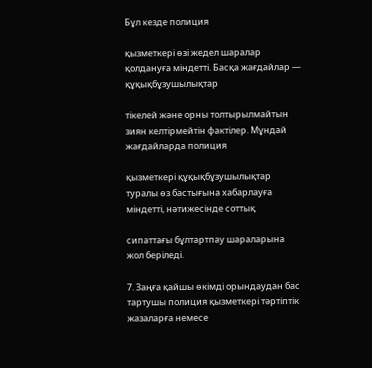Бұл кезде полиция

қызметкері өзі жедел шаралар қолдануға міндетті. Басқа жағдайлар — құқықбұзушылықтар

тікелей жəне орны толтырылмайтын зиян келтірмейтін фактілер. Мұндай жағдайларда полиция

қызметкері құқықбұзушылықтар туралы өз бастығына хабарлауға міндетті, нəтижесінде соттық

сипаттағы бұлтартпау шараларына жол беріледі.

7. Заңға қайшы өкімді орындаудан бас тартушы полиция қызметкері тəртіптік жазаларға немесе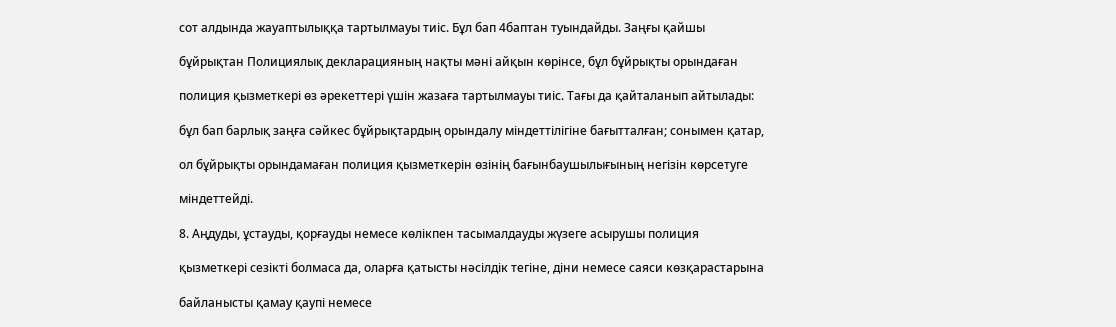сот алдында жауаптылыққа тартылмауы тиіс. Бұл бап 4баптан туындайды. Заңғы қайшы

бұйрықтан Полициялық декларацияның нақты мəні айқын көрінсе, бұл бұйрықты орындаған

полиция қызметкері өз əрекеттері үшін жазаға тартылмауы тиіс. Тағы да қайталанып айтылады:

бұл бап барлық заңға сəйкес бұйрықтардың орындалу міндеттілігіне бағытталған; сонымен қатар,

ол бұйрықты орындамаған полиция қызметкерін өзінің бағынбаушылығының негізін көрсетуге

міндеттейді.

8. Аңдуды, ұстауды, қорғауды немесе көлікпен тасымалдауды жүзеге асырушы полиция

қызметкері сезікті болмаса да, оларға қатысты нəсілдік тегіне, діни немесе саяси көзқарастарына

байланысты қамау қаупі немесе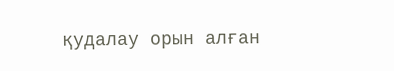қудалау орын алған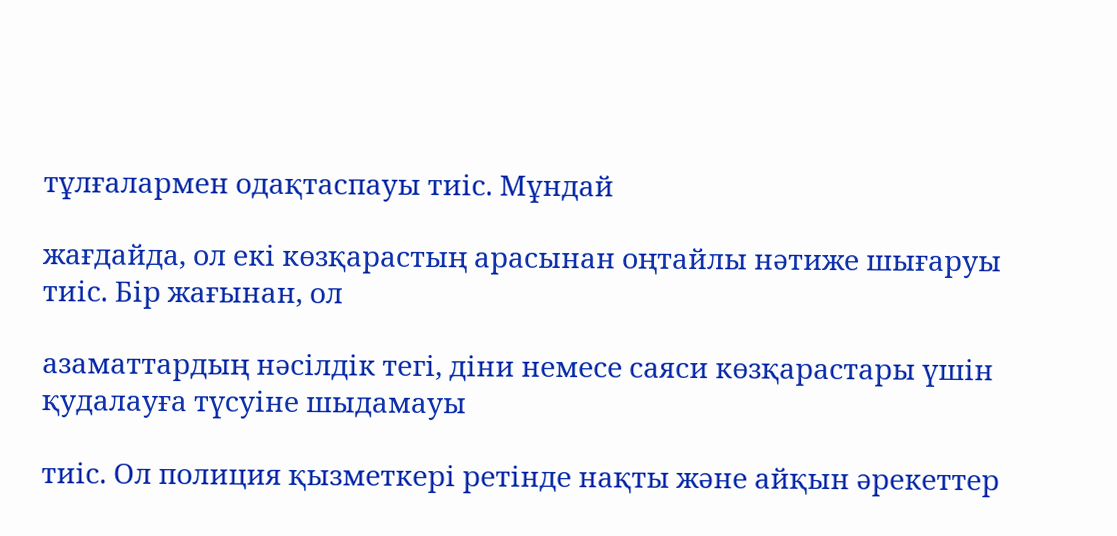тұлғалармен одақтаспауы тиіс. Мұндай

жағдайда, ол екі көзқарастың арасынан оңтайлы нəтиже шығаруы тиіс. Бір жағынан, ол

азаматтардың нəсілдік тегі, діни немесе саяси көзқарастары үшін қудалауға түсуіне шыдамауы

тиіс. Ол полиция қызметкері ретінде нақты жəне айқын əрекеттер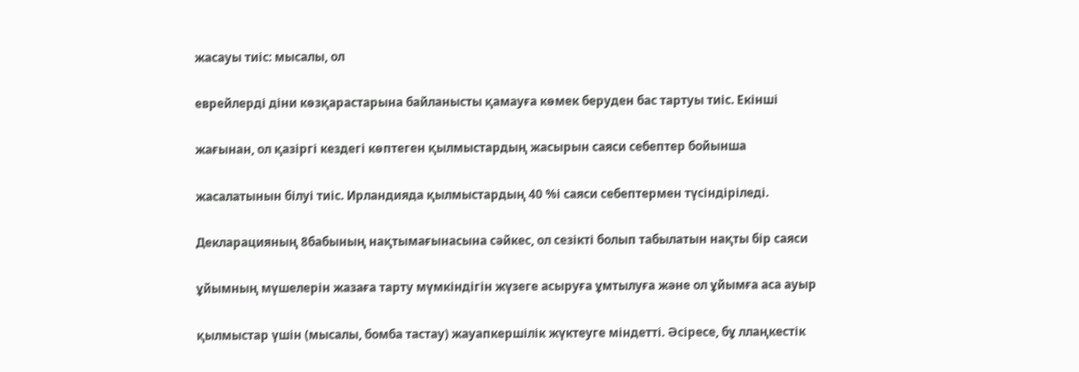жасауы тиіс: мысалы, ол

еврейлерді діни көзқарастарына байланысты қамауға көмек беруден бас тартуы тиіс. Екінші

жағынан, ол қазіргі кездегі көптеген қылмыстардың жасырын саяси себептер бойынша

жасалатынын білуі тиіс. Ирландияда қылмыстардың 40 %і саяси себептермен түсіндіріледі.

Декларацияның 8бабының нақтымағынасына сəйкес, ол сезікті болып табылатын нақты бір саяси

ұйымның мүшелерін жазаға тарту мүмкіндігін жүзеге асыруға ұмтылуға жəне ол ұйымға аса ауыр

қылмыстар үшін (мысалы, бомба тастау) жауапкершілік жүктеуге міндетті. Əсіресе, бұ ллаңкестік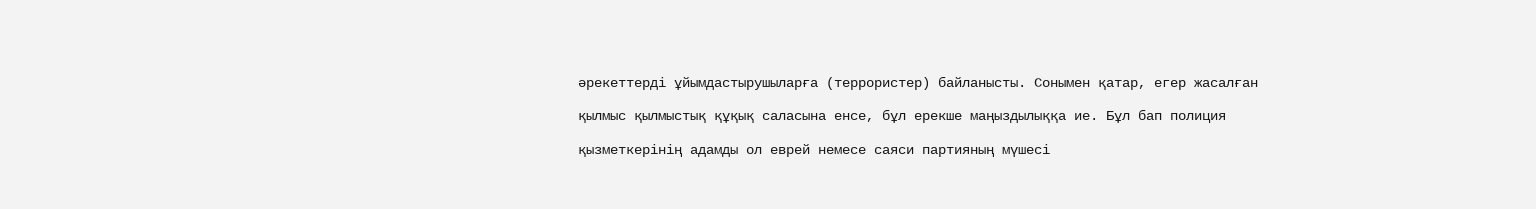əрекеттерді ұйымдастырушыларға (террористер) байланысты. Сонымен қатар, егер жасалған

қылмыс қылмыстық құқық саласына енсе, бұл ерекше маңыздылыққа ие. Бұл бап полиция

қызметкерінің адамды ол еврей немесе саяси партияның мүшесі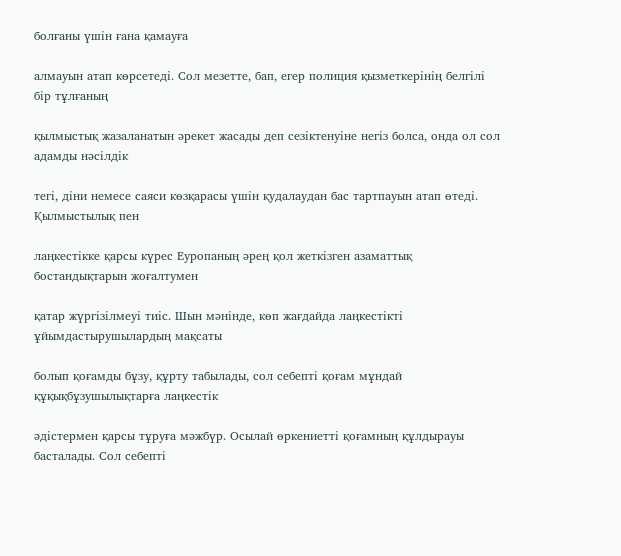болғаны үшін ғана қамауға

алмауын атап көрсетеді. Сол мезетте, бап, егер полиция қызметкерінің белгілі бір тұлғаның

қылмыстық жазаланатын əрекет жасады деп сезіктенуіне негіз болса, онда ол сол адамды нəсілдік

тегі, діни немесе саяси көзқарасы үшін қудалаудан бас тартпауын атап өтеді. Қылмыстылық пен

лаңкестікке қарсы күрес Еуропаның əрең қол жеткізген азаматтық бостандықтарын жоғалтумен

қатар жүргізілмеуі тиіс. Шын мəнінде, көп жағдайда лаңкестікті ұйымдастырушылардың мақсаты

болып қоғамды бұзу, құрту табылады, сол себепті қоғам мұндай құқықбұзушылықтарға лаңкестік

əдістермен қарсы тұруға мəжбүр. Осылай өркениетті қоғамның құлдырауы басталады. Сол себепті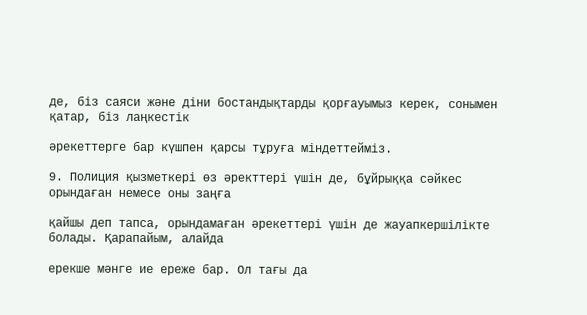де, біз саяси жəне діни бостандықтарды қорғауымыз керек, сонымен қатар, біз лаңкестік

əрекеттерге бар күшпен қарсы тұруға міндеттейміз.

9. Полиция қызметкері өз əректтері үшін де, бұйрыққа сəйкес орындаған немесе оны заңға

қайшы деп тапса, орындамаған əрекеттері үшін де жауапкершілікте болады. Қарапайым, алайда

ерекше мəнге ие ереже бар. Ол тағы да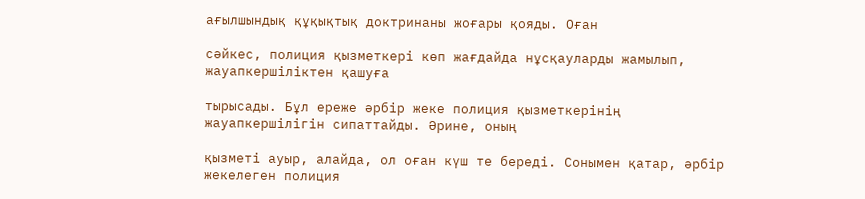ағылшындық құқықтық доктринаны жоғары қояды. Оған

сəйкес, полиция қызметкері көп жағдайда нұсқауларды жамылып, жауапкершіліктен қашуға

тырысады. Бұл ереже əрбір жеке полиция қызметкерінің жауапкершілігін сипаттайды. Əрине, оның

қызметі ауыр, алайда, ол оған күш те береді. Сонымен қатар, əрбір жекелеген полиция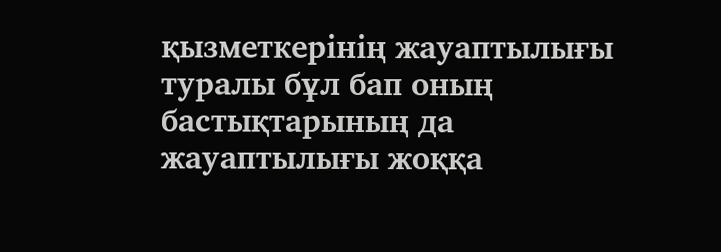қызметкерінің жауаптылығы туралы бұл бап оның бастықтарының да жауаптылығы жоққа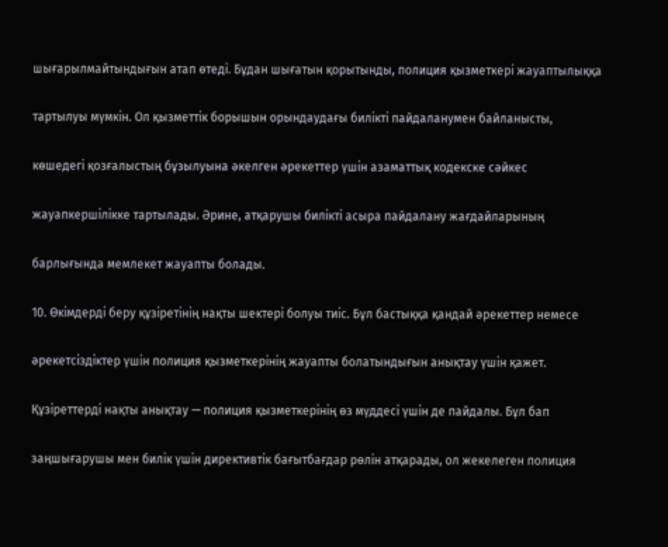шығарылмайтындығын атап өтеді. Бұдан шығатын қорытынды, полиция қызметкері жауаптылыққа

тартылуы мүмкін. Ол қызметтік борышын орындаудағы билікті пайдаланумен байланысты,

көшедегі қозғалыстың бұзылуына əкелген əрекеттер үшін азаматтық кодекске сəйкес

жауапкершілікке тартылады. Əрине, атқарушы билікті асыра пайдалану жағдайларының

барлығында мемлекет жауапты болады.

10. Өкімдерді беру құзіретінің нақты шектері болуы тиіс. Бұл бастыққа қандай əрекеттер немесе

əрекетсіздіктер үшін полиция қызметкерінің жауапты болатындығын анықтау үшін қажет.

Құзіреттерді нақты анықтау — полиция қызметкерінің өз мүддесі үшін де пайдалы. Бұл бап

заңшығарушы мен билік үшін директивтік бағытбағдар рөлін атқарады, ол жекелеген полиция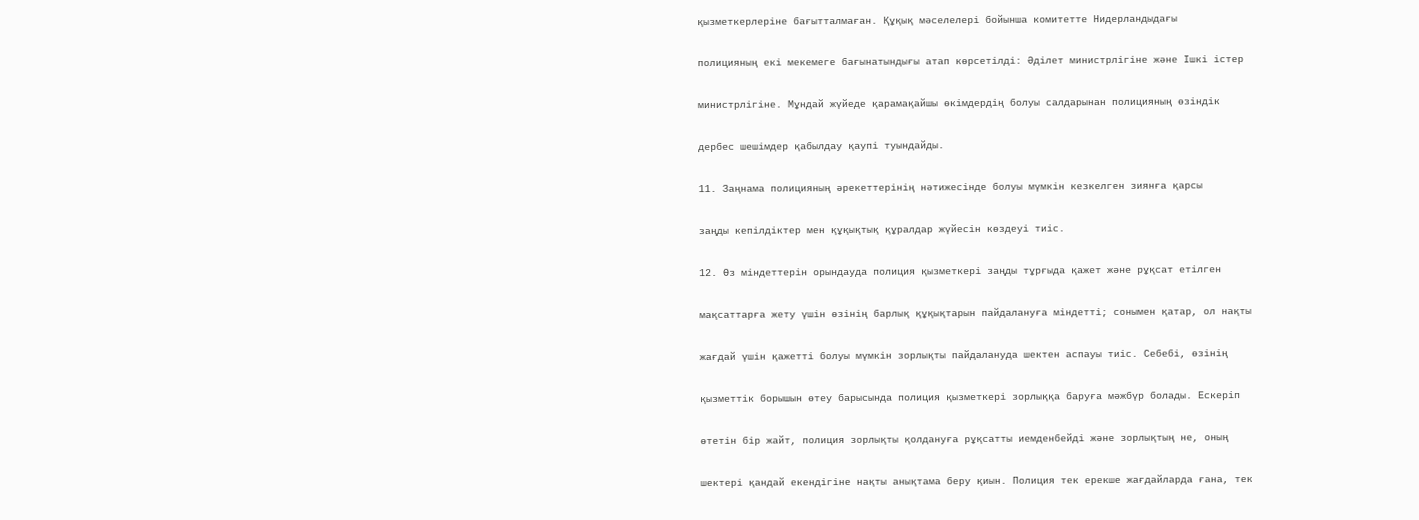қызметкерлеріне бағытталмаған. Құқық мəселелері бойынша комитетте Нидерландыдағы

полицияның екі мекемеге бағынатындығы атап көрсетілді: Əділет министрлігіне жəне Ішкі істер

министрлігіне. Мұндай жүйеде қарамақайшы өкімдердің болуы салдарынан полицияның өзіндік

дербес шешімдер қабылдау қаупі туындайды.

11. Заңнама полицияның əрекеттерінің нəтижесінде болуы мүмкін кезкелген зиянға қарсы

заңды кепілдіктер мен құқықтық құралдар жүйесін көздеуі тиіс.

12. Өз міндеттерін орындауда полиция қызметкері заңды тұрғыда қажет жəне рұқсат етілген

мақсаттарға жету үшін өзінің барлық құқықтарын пайдалануға міндетті; сонымен қатар, ол нақты

жағдай үшін қажетті болуы мүмкін зорлықты пайдалануда шектен аспауы тиіс. Себебі, өзінің

қызметтік борышын өтеу барысында полиция қызметкері зорлыққа баруға мəжбүр болады. Ескеріп

өтетін бір жайт, полиция зорлықты қолдануға рұқсатты иемденбейді жəне зорлықтың не, оның

шектері қандай екендігіне нақты анықтама беру қиын. Полиция тек ерекше жағдайларда ғана, тек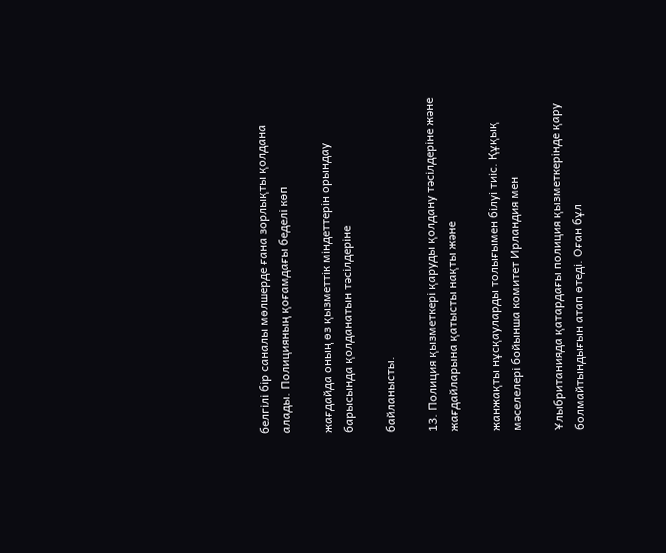белгілі бір саналы мөлшерде ғана зорлықты қолдана алады. Полицияның қоғамдағы беделі көп

жағдайда оның өз қызметтік міндеттерін орындау барысында қолданатын тəсілдеріне

байланысты.

13. Полиция қызметкері қаруды қолдану тəсілдеріне жəне жағдайларына қатысты нақты жəне

жанжақты нұсқауларды толығымен білуі тиіс. Құқық мəселелері бойынша комитет Ирландия мен

Ұлыбританияда қатардағы полиция қызметкерінде қару болмайтындығын атап өтеді. Оған бұл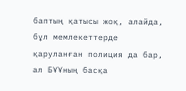баптың қатысы жоқ, алайда, бұл мемлекеттерде қаруланған полиция да бар, ал БҰҰның басқа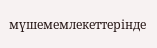мүшемемлекеттерінде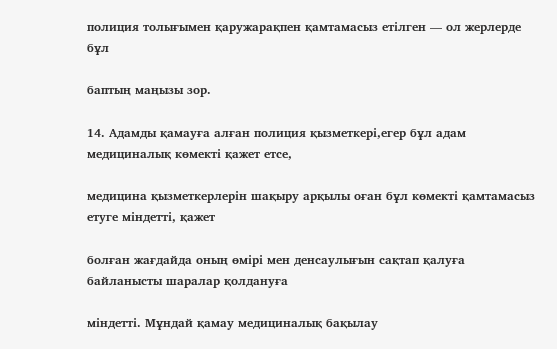полиция толығымен қаружарақпен қамтамасыз етілген — ол жерлерде бұл

баптың маңызы зор.

14. Адамды қамауға алған полиция қызметкері,егер бұл адам медициналық көмекті қажет етсе,

медицина қызметкерлерін шақыру арқылы оған бұл көмекті қамтамасыз етуге міндетті, қажет

болған жағдайда оның өмірі мен денсаулығын сақтап қалуға байланысты шаралар қолдануға

міндетті. Мұндай қамау медициналық бақылау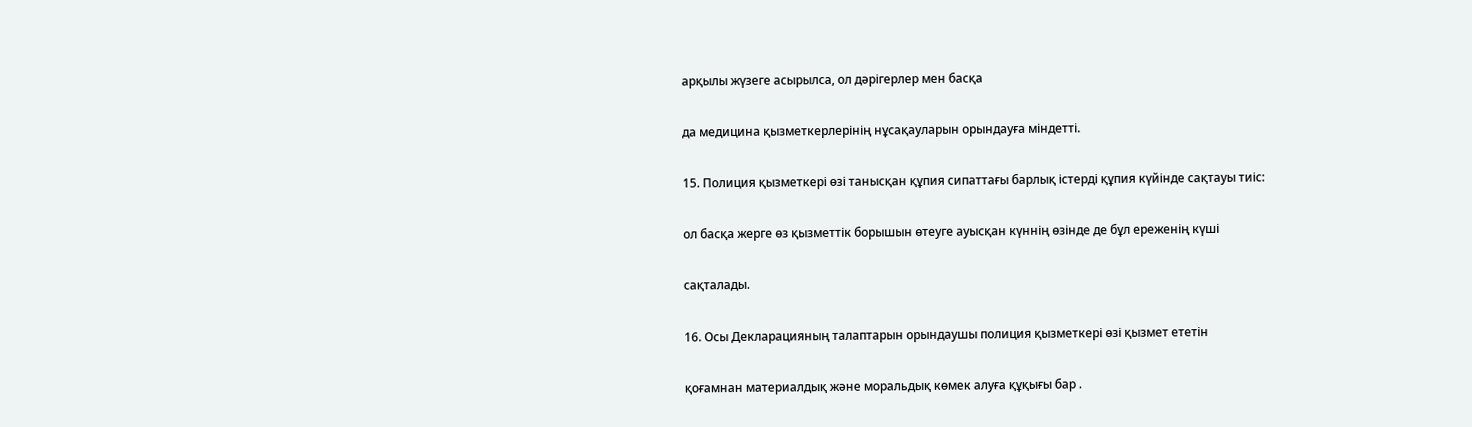арқылы жүзеге асырылса, ол дəрігерлер мен басқа

да медицина қызметкерлерінің нұсақауларын орындауға міндетті.

15. Полиция қызметкері өзі танысқан құпия сипаттағы барлық істерді құпия күйінде сақтауы тиіс:

ол басқа жерге өз қызметтік борышын өтеуге ауысқан күннің өзінде де бұл ереженің күші

сақталады.

16. Осы Декларацияның талаптарын орындаушы полиция қызметкері өзі қызмет ететін

қоғамнан материалдық жəне моральдық көмек алуға құқығы бар .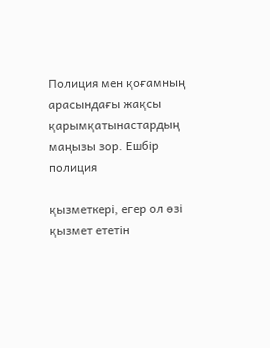Полиция мен қоғамның арасындағы жақсы қарымқатынастардың маңызы зор. Ешбір полиция

қызметкері, егер ол өзі қызмет ететін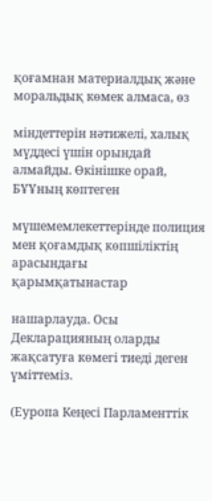қоғамнан материалдық жəне моральдық көмек алмаса, өз

міндеттерін нəтижелі, халық мүддесі үшін орындай алмайды. Өкінішке орай, БҰҰның көптеген

мүшемемлекеттерінде полиция мен қоғамдық көпшіліктің арасындағы қарымқатынастар

нашарлауда. Осы Декларацияның оларды жақсатуға көмегі тиеді деген үміттеміз.

(Еуропа Кеңесі Парламенттік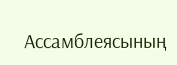Ассамблеясының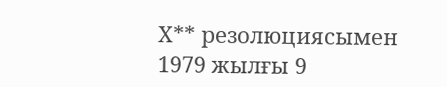Х** резолюциясымен 1979 жылғы 9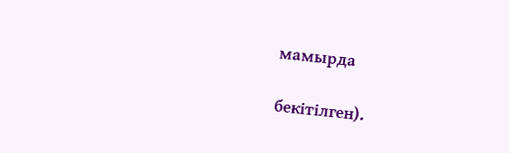мамырда

бекітілген).